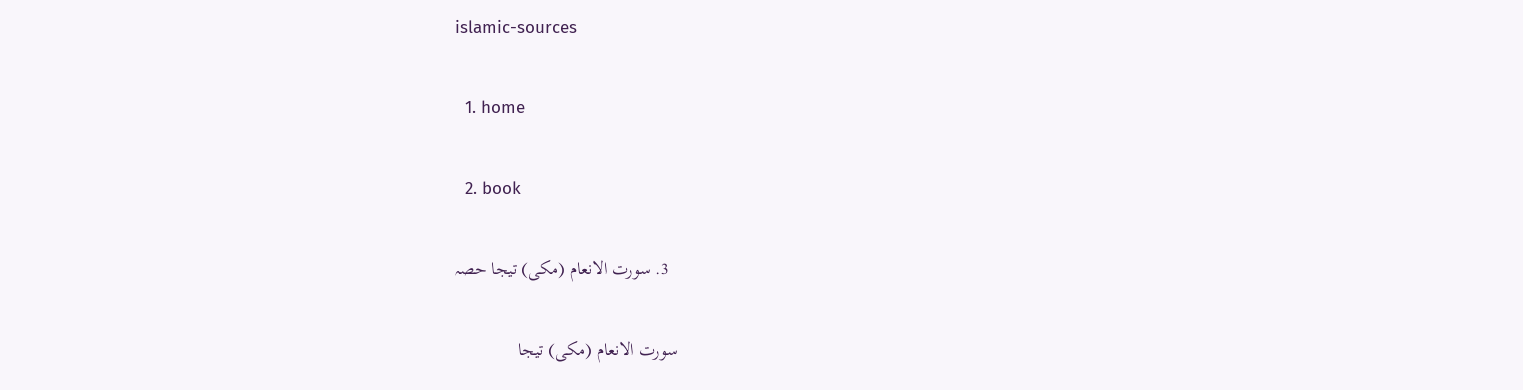islamic-sources

  1. home

  2. book

  3. سورت الانعام (مکی) تیجا حصہ

سورت الانعام (مکی) تیجا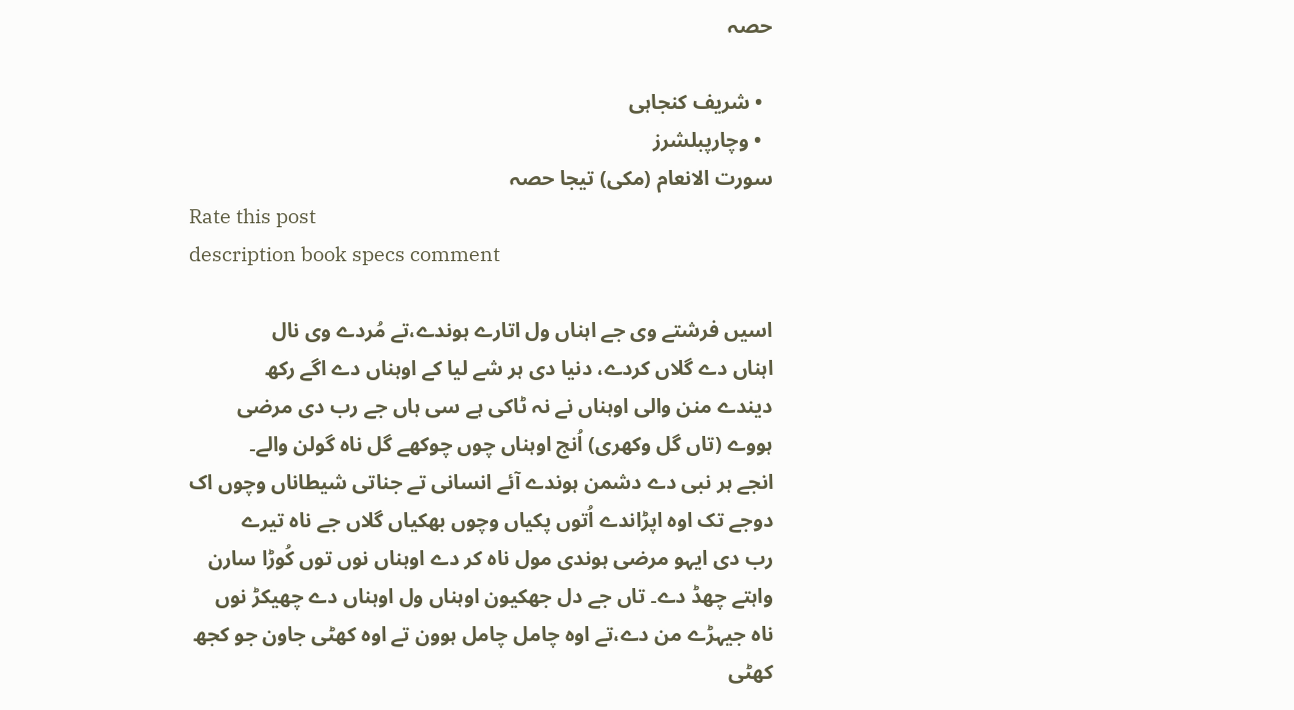حصہ

  • شریف کنجاہی
  • وچارپبلشرز
سورت الانعام (مکی) تیجا حصہ
Rate this post
description book specs comment

اسیں فرشتے وی جے اہناں ول اتارے ہوندے،تے مُردے وی نال
اہناں دے گلاں کردے، دنیا دی ہر شے لیا کے اوہناں دے اگے رکھ
دیندے منن والی اوہناں نے نہ ٹاکی ہے سی ہاں جے رب دی مرضی
ہووے (تاں گل وکھری) اُنج اوہناں چوں چوکھے گل ناہ گولن والے۔
انجے ہر نبی دے دشمن ہوندے آئے انسانی تے جناتی شیطاناں وچوں اک
دوجے تک اوہ اپڑاندے اُتوں پکیاں وچوں بھکیاں گلاں جے ناہ تیرے
رب دی ایہو مرضی ہوندی مول ناہ کر دے اوہناں نوں توں کُوڑا سارن
واہتے چھڈ دے۔ تاں جے دل جھکیون اوہناں ول اوہناں دے چھیکڑ نوں
ناہ جیہڑے من دے،تے اوہ چامل چامل ہوون تے اوہ کھٹی جاون جو کجھ
کھٹی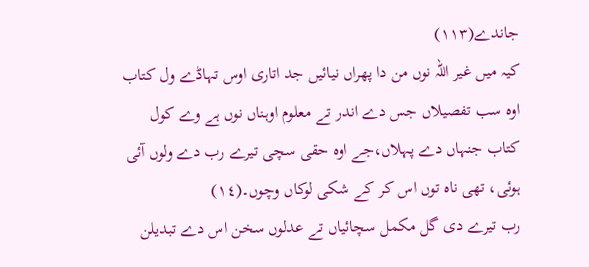جاندے(١١٣)
کیہ میں غیر اللہ نوں من دا پھراں نیائیں جد اتاری اوس تہاڈے ول کتاب
اوہ سب تفصیلاں جس دے اندر تے معلوم اوہناں نوں ہے وے کول
کتاب جنہاں دے پہلاں،جے اوہ حقی سچی تیرے رب دے ولوں آئی
ہوئی، تھی ناہ توں اس کر کے شکی لوکاں وچوں۔(١٤)
رب تیرے دی گل مکمل سچائیاں تے عدلوں سخن اس دے تبدیلن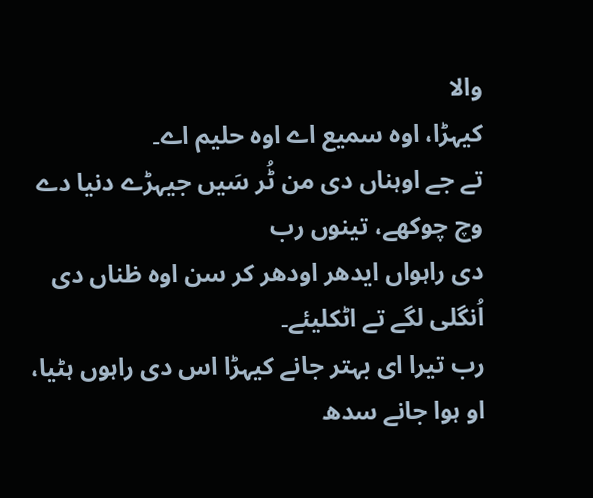والا
کیہڑا، اوہ سمیع اے اوہ حلیم اے۔
تے جے اوہناں دی من ٹُر سَیں جیہڑے دنیا دے وچ چوکھے، تینوں رب
دی راہواں ایدھر اودھر کر سن اوہ ظناں دی اُنگلی لگے تے اٹکلیئے۔
رب تیرا ای بہتر جانے کیہڑا اس دی راہوں ہٹیا، او ہوا جانے سدھ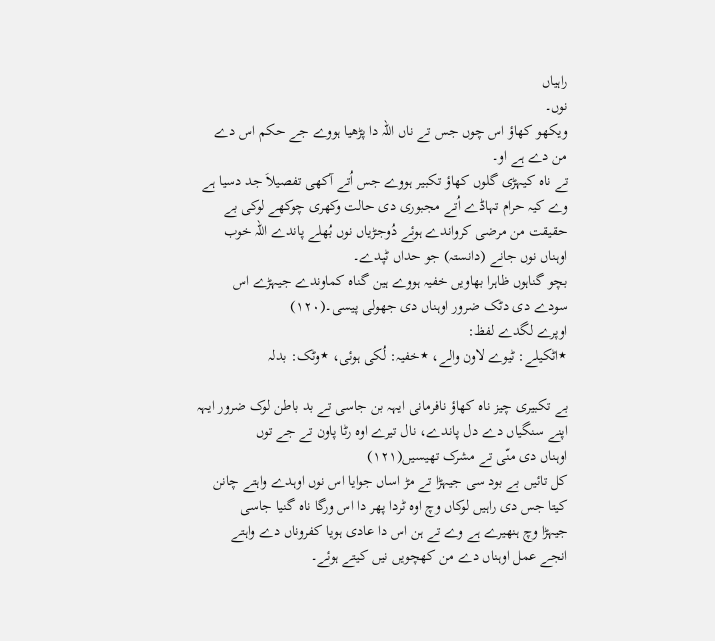راہیاں
نوں۔
ویکھو کھاؤ اس چوں جس تے ناں اللہ دا پڑھیا ہووے جے حکم اس دے
من دے ہے او۔
تے ناہ کیہڑی گلوں کھاؤ تکبیر ہووے جس اُتے آکھی تفصیلاَ جد دسیا ہے
وے کیہ حرام تہاڈے اُتے مجبوری دی حالت وکھری چوکھے لوکی بے
حقیقت من مرضی کرواندے ہوئے دُوجڑیاں نوں بُھلے پاندے اللہ خوب
اوہناں نوں جانے (دانستہ) جو حداں ٹپدے۔
بچو گناہوں ظاہرا بھاویں خفیہ ہووے ہین گناہ کماوندے جیہڑے اس
سودے دی دٹک ضرور اوہناں دی جھولی پیسی۔(١٢٠)
اوپرے لگدے لفظ:
٭اٹکیلے: ٹیوے لاون والے، ٭خفیہ: لُکی ہوئی، ٭وٹک: بدلہ

بے تکبیری چیز ناہ کھاؤ نافرمانی ایہہ بن جاسی تے بد باطن لوک ضرور ایہہ
اپنے سنگیاں دے دل پاندے، نال تیرے اوہ رٹا پاون تے جے توں
اوہناں دی منّی تے مشرک تھیسیں(١٢١)
کل تائیں بے بود سی جیہڑا تے مڑ اساں جوایا اس نوں اوہدے واہتے چانن
کیتا جس دی راہیں لوکاں وچ اوہ ٹردا پھر دا اس ورگا ناہ گنیا جاسی
جیہڑا وچ ہنھیرے ہے وے تے ہن اس دا عادی ہویا کفروناں دے واہتے
انجے عمل اوہناں دے من کھچویں نیں کیتے ہوئے۔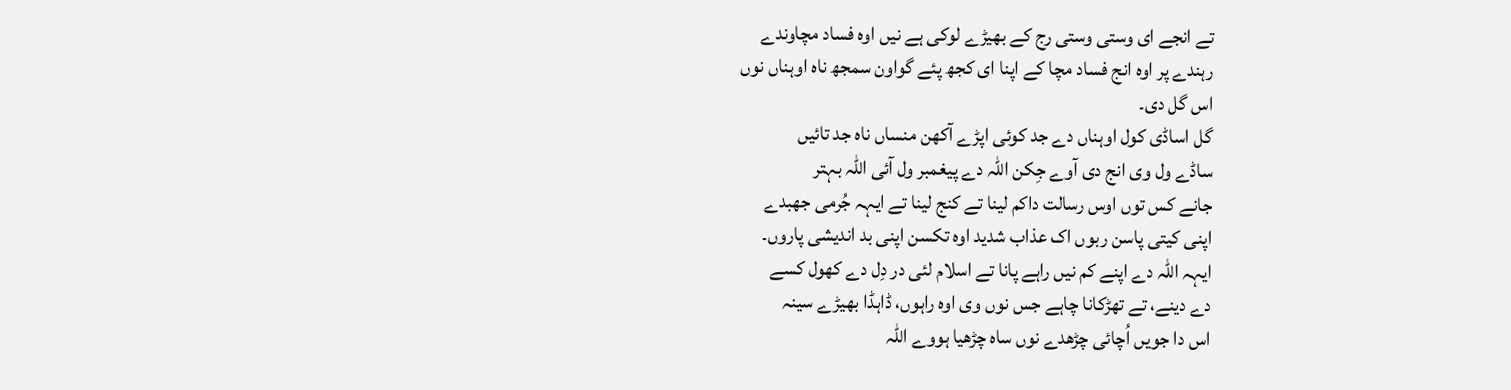تے انجے ای وستی وستی رج کے بھیڑے لوکی ہے نیں اوہ فساد مچاوندے
رہندے پر اوہ انج فساد مچا کے اپنا ای کجھ پئے گواون سمجھ ناہ اوہناں نوں
اس گل دی۔
گل اساڈی کول اوہناں دے جد کوئی اپڑے آکھن منساں ناہ جد تائیں
ساڈے ول وی انج دی آوے جِکن اللہ دے پیغمبر ول آئی اللہ بہتر
جانے کس توں اوس رسالت داکم لینا تے کنج لینا تے ایہہ جُرمی جھبدے
اپنی کیتی پاسن ربوں اک عذاب شدید اوہ تکسن اپنی بد اندیشی پاروں۔
ایہہ اللہ دے اپنے کم نیں راہے پانا تے اسلام لئی در دِل دے کھول کسے
دے دینے، تے تھڑکانا چاہے جس نوں وی اوہ راہوں، ڈاہڈا بھیڑے سینہ
اس دا جویں اُچائی چڑھدے نوں ساہ چڑھیا ہووے اللہ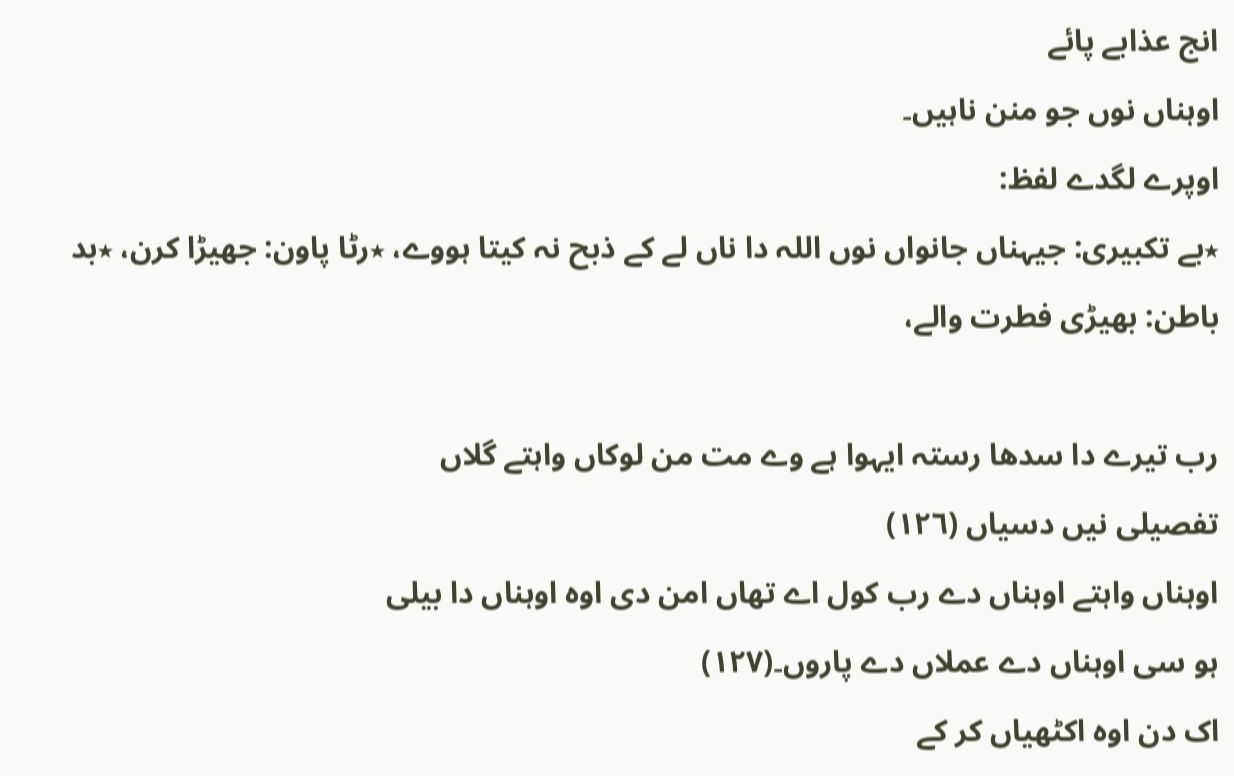انج عذابے پائے
اوہناں نوں جو منن ناہیں۔
اوپرے لگدے لفظ:
٭بے تکبیری: جیہناں جانواں نوں اللہ دا ناں لے کے ذبح نہ کیتا ہووے، ٭رٹا پاون: جھیڑا کرن، ٭بد باطن: بھیڑی فطرت والے،

رب تیرے دا سدھا رستہ ایہوا ہے وے مت من لوکاں واہتے گلاں
تفصیلی نیں دسیاں (١٢٦)
اوہناں واہتے اوہناں دے رب کول اے تھاں امن دی اوہ اوہناں دا بیلی
ہو سی اوہناں دے عملاں دے پاروں۔(١٢٧)
اک دن اوہ اکٹھیاں کر کے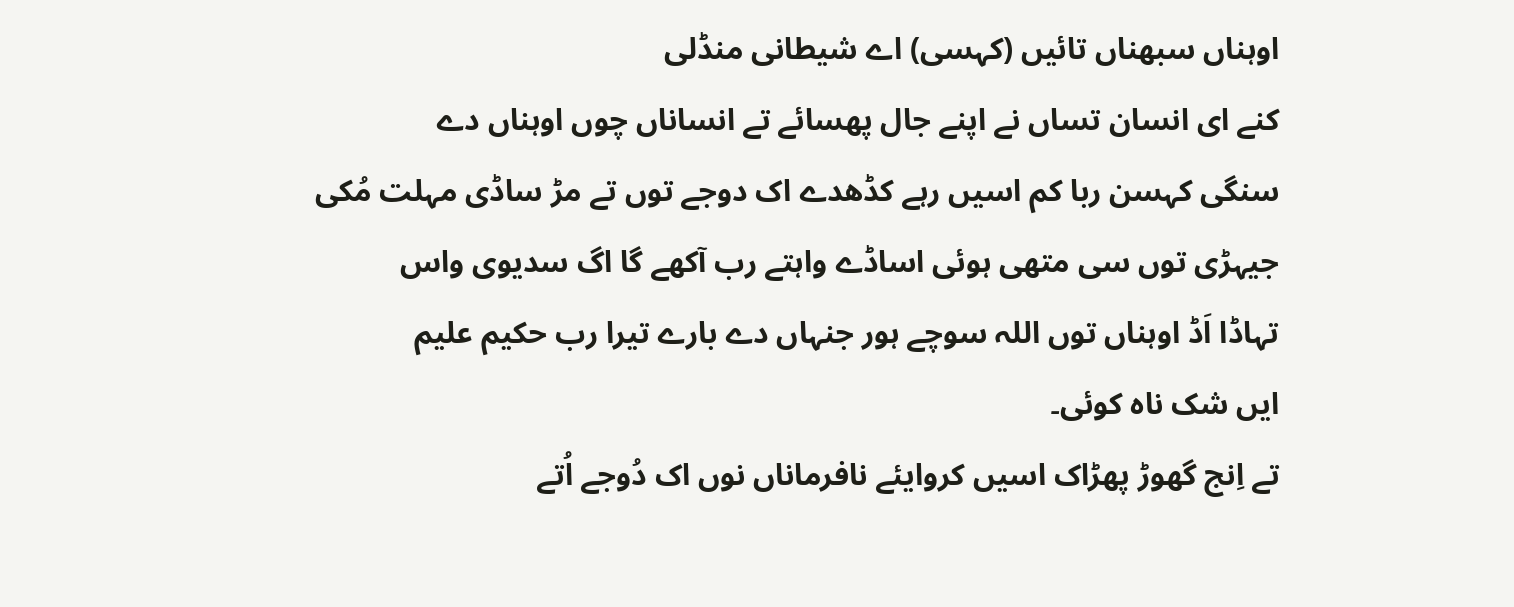اوہناں سبھناں تائیں (کہسی) اے شیطانی منڈلی
کنے ای انسان تساں نے اپنے جال پھسائے تے انساناں چوں اوہناں دے
سنگی کہسن ربا کم اسیں رہے کڈھدے اک دوجے توں تے مڑ ساڈی مہلت مُکی
جیہڑی توں سی متھی ہوئی اساڈے واہتے رب آکھے گا اگ سدیوی واس
تہاڈا اَڈ اوہناں توں اللہ سوچے ہور جنہاں دے بارے تیرا رب حکیم علیم
ایں شک ناہ کوئی۔
تے اِنج گھوڑ پھڑاک اسیں کروایئے نافرماناں نوں اک دُوجے اُتے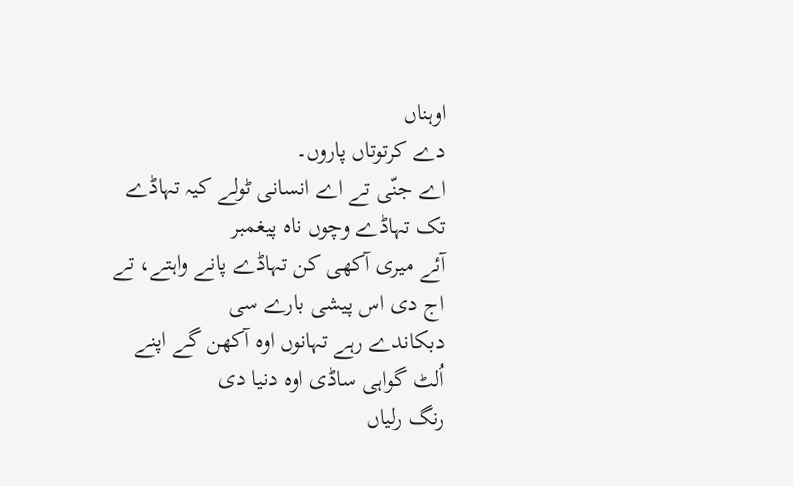اوہناں
دے کرتوتاں پاروں۔
اے جنّی تے اے انسانی ٹولے کیہ تہاڈے تک تہاڈے وچوں ناہ پیغمبر
آئے میری آکھی کن تہاڈے پانے واہتے، تے اج دی اس پیشی بارے سی
دبکاندے رہے تہانوں اوہ آکھن گے اپنے اُلٹ گواہی ساڈی اوہ دنیا دی
رنگ رلیاں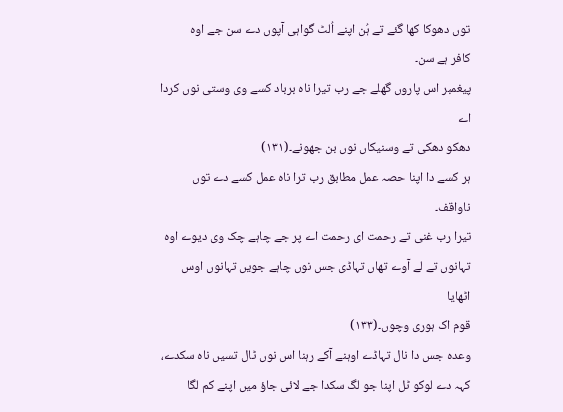توں دھوکا کھا گئے تے ہُن اپنے اُلٹ گواہی آپوں دے سن جے اوہ
کافر ہے سن۔
پیغمبر اس پاروں گھلے جے رب تیرا ناہ برباد کسے وی وستی نوں کردا اے
دھکو دھکی تے وسنیکاں نوں بن جھونے۔(١٣١)
ہر کسے دا اپنا حصہ عمل مطابق رب ترا ناہ عمل کسے دے توں ناواقف۔
تیرا رب غنی تے رحمت ای رحمت اے پر جے چاہے چک وی دیوے اوہ
تہانوں تے لے آوے تھاں تہاڈی جس نوں چاہے جویں تہانوں اوس اٹھایا
قوم اک ہوری وچوں۔(١٣٣)
وعدہ جس دا نال تہاڈے اوہنے آکے رہنا اس نوں ٹال تسیں ناہ سکدے،
کہہ دے لوکو ٹل اپنا جو لگ سکدا جے لائی جاؤ میں اپنے کم لگا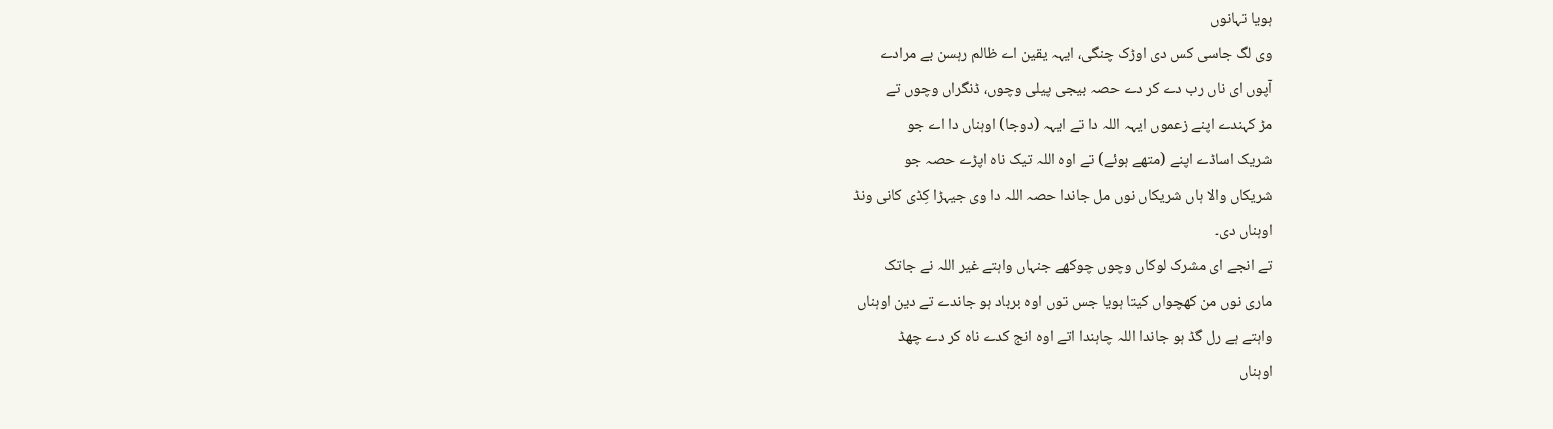ہویا تہانوں
وی لگ جاسی کس دی اوڑک چنگی، ایہہ یقین اے ظالم رہسن بے مرادے
آپوں ای ناں رب دے کر دے حصہ بیجی پیلی وچوں، ڈنگراں وچوں تے
مڑ کہندے اپنے زعموں ایہہ اللہ دا تے ایہہ (دوجا) اوہناں دا اے جو
شریک اساڈے اپنے (متھے ہوئے) تے اوہ اللہ تیک ناہ اپڑے حصہ جو
شریکاں والا ہاں شریکاں نوں مل جاندا حصہ اللہ دا وی جیہڑا کِڈی کانی ونڈ
اوہناں دی۔
تے انجے ای مشرک لوکاں وچوں چوکھے جنہاں واہتے غیر اللہ نے جاتک
ماری نوں من کھچواں کیتا ہویا جس توں اوہ برباد ہو جاندے تے دین اوہناں
واہتے ہے رل گڈ ہو جاندا اللہ چاہندا اتے اوہ انج کدے ناہ کر دے چھڈ
اوہناں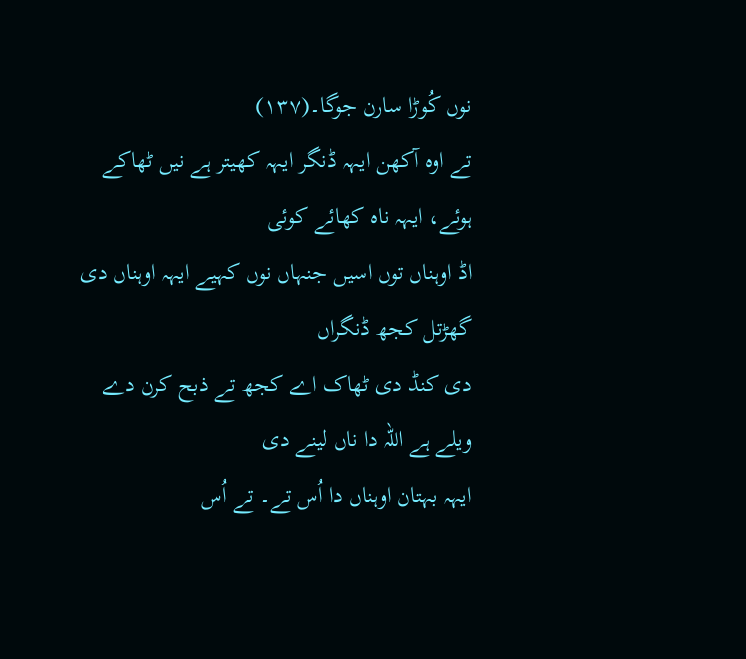نوں کُوڑا سارن جوگا۔(١٣٧)
تے اوہ آکھن ایہہ ڈنگر ایہہ کھیتر ہے نیں ٹھاکے ہوئے، ایہہ ناہ کھائے کوئی
اڈ اوہناں توں اسیں جنہاں نوں کہیے ایہہ اوہناں دی گھڑتل کجھ ڈنگراں
دی کنڈ دی ٹھاک اے کجھ تے ذبح کرن دے ویلے ہے اللہ دا ناں لینے دی
ایہہ بہتان اوہناں دا اُس تے۔ تے اُس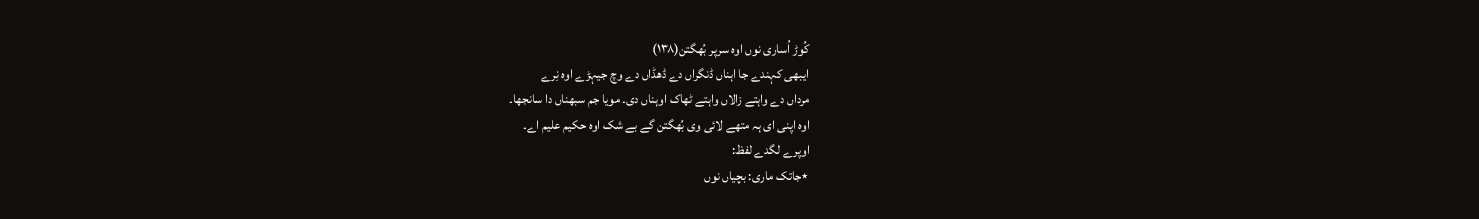کُوڑ اُساری نوں اوہ سرپر بُھگتن(١٣٨)
ایبھی کہندے جا اہناں ڈنگراں دے ڈھڈاں دے وچ جیہڑے اوہ نِرے
مرداں دے واہتے زالاں واہتے ٹھاک اوہناں دی۔ مویا جم سبھناں دا سانجھا۔
اوہ اپنی ای ہہ متھے لائی وی بُھگتن گے بے شک اوہ حکیم علیم اے۔
اوپرے لگدے لفظ:
٭جاتک ماری: بچیاں نوں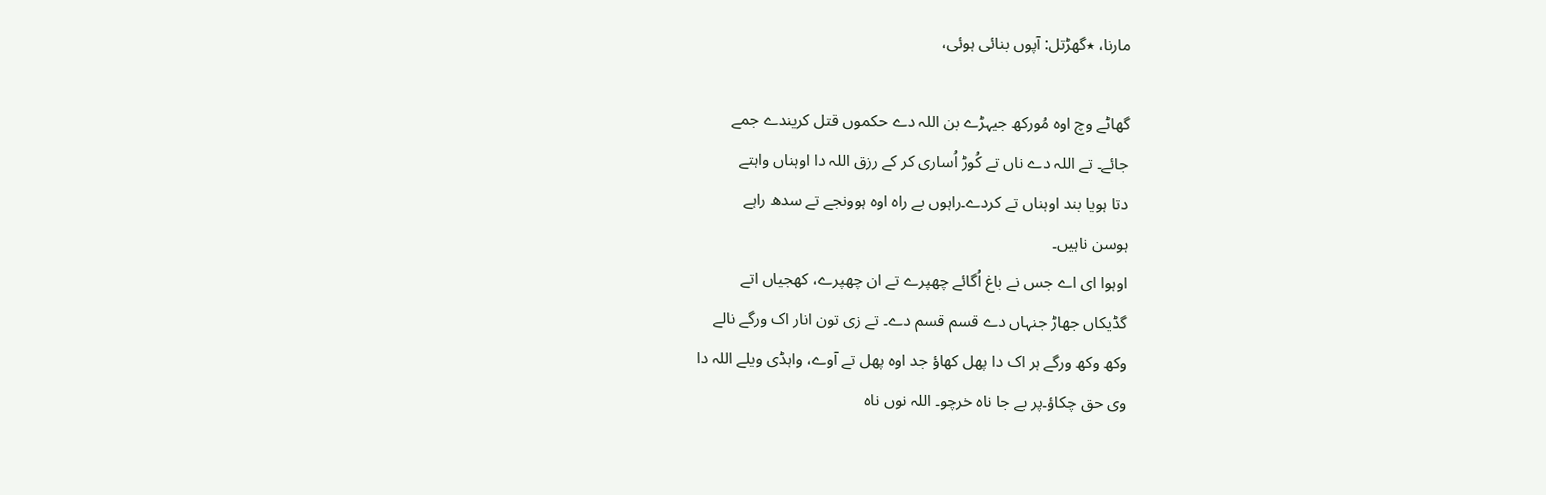مارنا، ٭گھڑتل: آپوں بنائی ہوئی،

گھاٹے وچ اوہ مُورکھ جیہڑے بن اللہ دے حکموں قتل کریندے جمے
جائے۔ تے اللہ دے ناں تے کُوڑ اُساری کر کے رزق اللہ دا اوہناں واہتے
دتا ہویا بند اوہناں تے کردے۔راہوں بے راہ اوہ ہوونجے تے سدھ راہے
ہوسن ناہیں۔
اوہوا ای اے جس نے باغ اُگائے چھپرے تے ان چھپرے، کھجیاں اتے
گڈیکاں جھاڑ جنہاں دے قسم قسم دے۔ تے زی تون انار اک ورگے نالے
وکھ وکھ ورگے ہر اک دا پھل کھاؤ جد اوہ پھل تے آوے، واہڈی ویلے اللہ دا
وی حق چکاؤ۔پر بے جا ناہ خرچو۔ اللہ نوں ناہ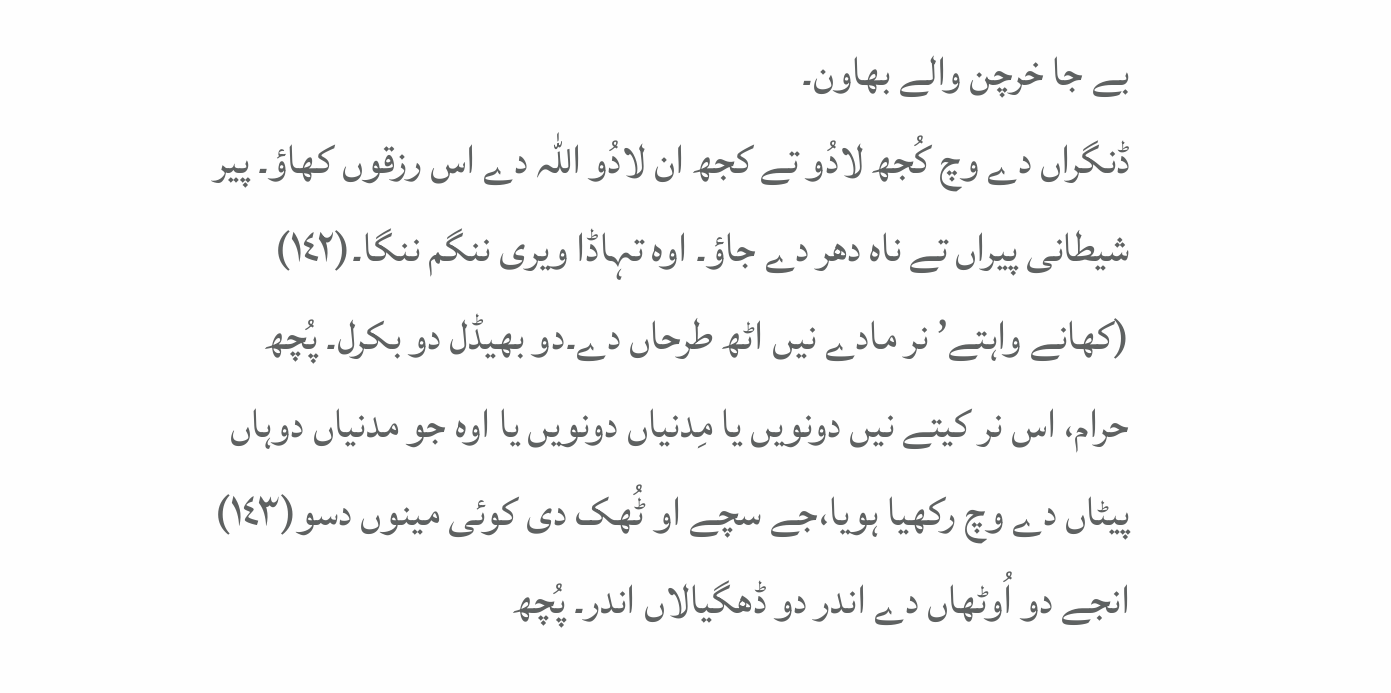بے جا خرچن والے بھاون۔
ڈنگراں دے وچ کُجھ لادُو تے کجھ ان لادُو اللہ دے اس رزقوں کھاؤ۔ پیر
شیطانی پیراں تے ناہ دھر دے جاؤ۔ اوہ تہاڈا ویری ننگم ننگا۔(١٤٢)
(کھانے واہتے’ نر مادے نیں اٹھ طرحاں دے۔دو بھیڈل دو بکرل۔ پُچھ
حرام، اس نر کیتے نیں دونویں یا مِدنیاں دونویں یا اوہ جو مدنیاں دوہاں
پیٹاں دے وچ رکھیا ہویا،جے سچے او ٹُھک دی کوئی مینوں دسو(١٤٣)
انجے دو اُوٹھاں دے اندر دو ڈھگیالاں اندر۔ پُچھ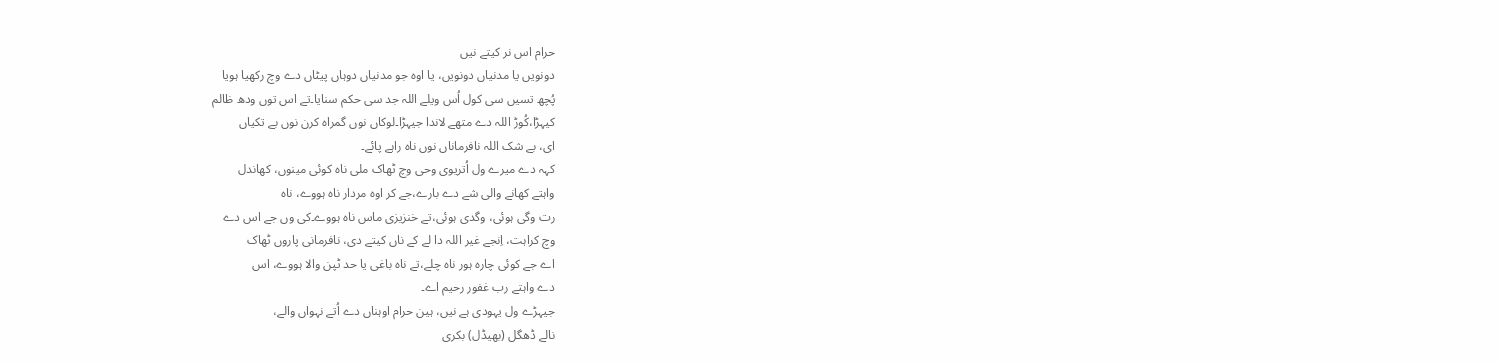حرام اس نر کیتے نیں
دونویں یا مدنیاں دونویں، یا اوہ جو مدنیاں دوہاں پیٹاں دے وچ رکھیا ہویا
پُچھ تسیں سی کول اُس ویلے اللہ جد سی حکم سنایا۔تے اس توں ودھ ظالم
کیہڑا،کُوڑ اللہ دے متھے لاندا جیہڑا۔لوکاں نوں گمراہ کرن نوں بے تکیاں
ای، بے شک اللہ نافرماناں نوں ناہ راہے پائے۔
کہہ دے میرے ول اُتریوی وحی وچ ٹھاک ملی ناہ کوئی مینوں، کھاندل
واہتے کھانے والی شے دے بارے،جے کر اوہ مردار ناہ ہووے، ناہ
رت وگی ہوئی، وگدی ہوئی،تے خنزیزی ماس ناہ ہووے۔کی وں جے اس دے
وچ کراہت، اِنجے غیر اللہ دا لے کے ناں کیتے دی، نافرمانی پاروں ٹھاک
اے جے کوئی چارہ ہور ناہ چلے،تے ناہ باغی یا حد ٹپن والا ہووے، اس
دے واہتے رب غفور رحیم اے۔
جیہڑے ول یہودی ہے نیں، ہین حرام اوہناں دے اُتے نہواں والے،
نالے ڈھگل (بھیڈل) بکری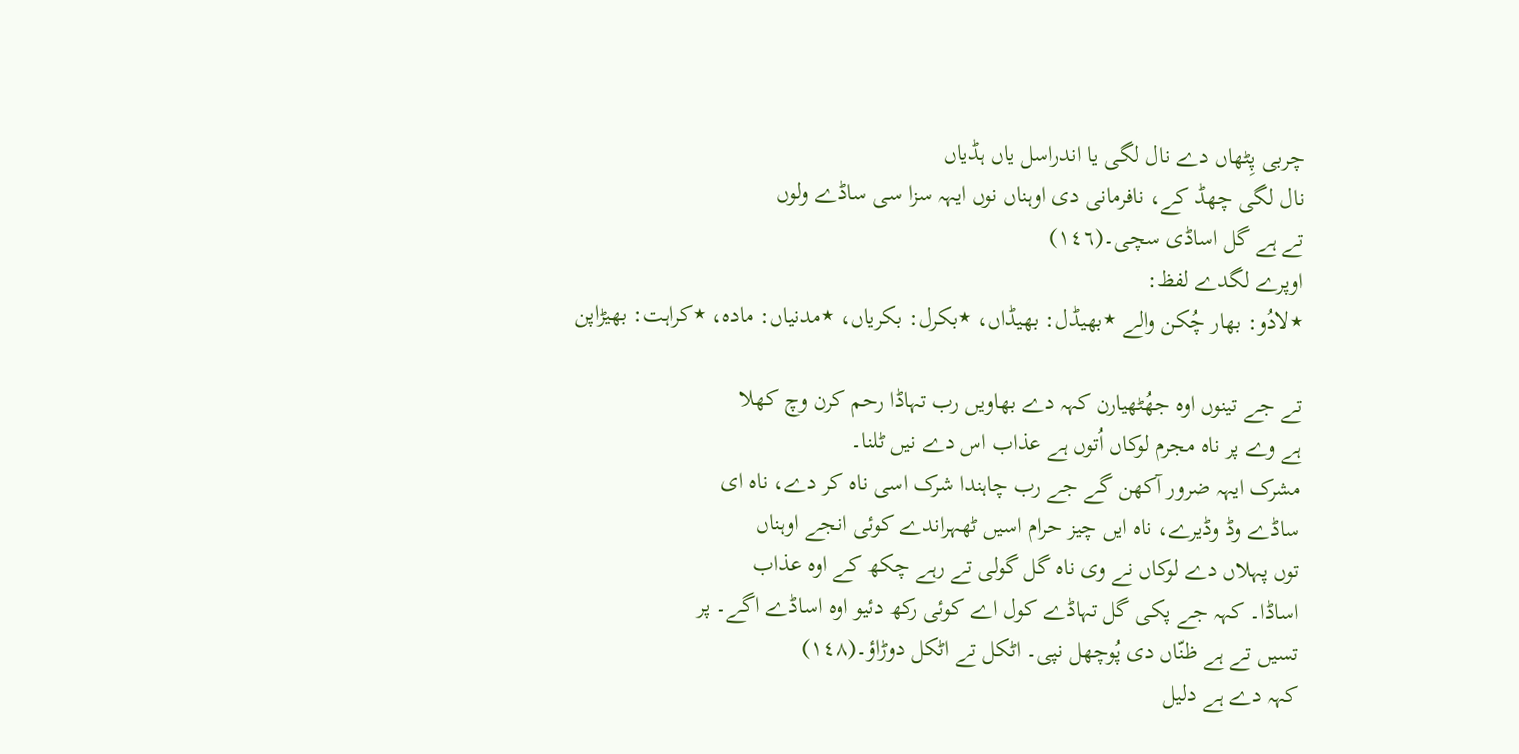چربی پِٹھاں دے نال لگی یا اندراسل یاں ہڈیاں
نال لگی چھڈ کے، نافرمانی دی اوہناں نوں ایہہ سزا سی ساڈے ولوں
تے ہے گل اساڈی سچی۔(١٤٦)
اوپرے لگدے لفظ:
٭لادُو: بھار چُکن والے ٭بھیڈل: بھیڈاں، ٭بکرل: بکریاں، ٭مدنیاں: مادہ، ٭کراہت: بھیڑاپن

تے جے تینوں اوہ جھُٹھیارن کہہ دے بھاویں رب تہاڈا رحم کرن وچ کھلا
ہے وے پر ناہ مجرم لوکاں اُتوں ہے عذاب اس دے نیں ٹلنا۔
مشرک ایہہ ضرور آکھن گے جے رب چاہندا شرک اسی ناہ کر دے، ناہ ای
ساڈے وڈ وڈیرے، ناہ ایں چیز حرام اسیں ٹھہراندے کوئی انجے اوہناں
توں پہلاں دے لوکاں نے وی ناہ گل گولی تے رہے چکھ کے اوہ عذاب
اساڈا۔ کہہ جے پکی گل تہاڈے کول اے کوئی رکھ دئیو اوہ اساڈے اگے۔ پر
تسیں تے ہے ظنّاں دی پُوچھل نپی۔ اٹکل تے اٹکل دوڑاؤ۔(١٤٨)
کہہ دے ہے دلیل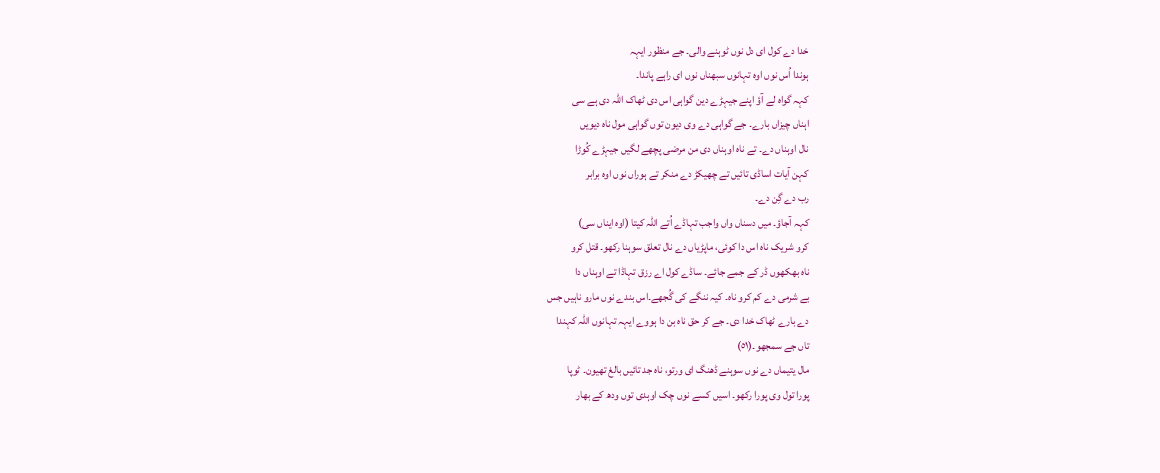خدا دے کول ای دل نوں ٹوہنے والی۔ جے منظور ایہہ
ہوندا اُس نوں اوہ تہانوں سبھناں نوں ای راہے پاندا۔
کہہ گواہ لے آؤ اپنے جیہڑے دین گواہی اس دی ٹھاک اللہ دی ہے سی
اہناں چیزاں بارے۔ جے گواہی دے وی دیون توں گواہی مول ناہ دیویں
نال اوہناں دے۔ تے ناہ اوہناں دی من مرضی پچھے لگیں جیہڑے کُوڑا
کہن آیات اساڈی تائیں تے چھیکڑ دے منکر تے ہوراں نوں اوہ برابر
رب دے گِن دے۔
کہہ آجاؤ۔ میں دسناں واں واجب تہاڈے اُتے اللہ کیتا (اوہ ایناں سی)
کرو شریک ناہ اس دا کوئی، ماپڑیاں دے نال تعلق سوہنا رکھو۔ قتل کرو
ناہ بھکھوں ڈر کے جمے جائے۔ ساڈے کول اے رزق تہاڈا تے اوہناں دا
بے شرمی دے کم کرو ناہ۔ کیہ ننگے کی گُجھے۔اس بندے نوں مارو ناہیں جس
دے بارے ٹھاک خدا دی۔ جے کر حق ناہ بن دا ہووے ایہہ تہانوں اللہ کہندا
تاں جے سمجھو۔(٥١)
مال یتیماں دے نوں سوہنے ڈھنگ ای ورتو، ناہ جد تائیں بالغ تھیون۔ ٹوپا
پورا تول وی پورا رکھو۔ اسیں کسے نوں چک اوہدی توں ودھ کے بھار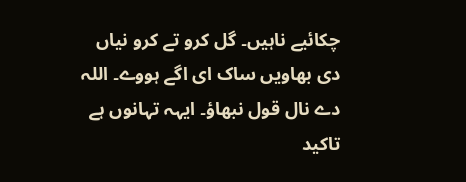چکائیے ناہیں۔ گل کرو تے کرو نیاں دی بھاویں ساک ای اگے ہووے۔ اللہ
دے نال قول نبھاؤ۔ ایہہ تہانوں ہے تاکید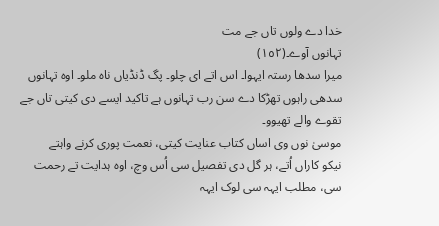خدا دے ولوں تاں جے مت
تہانوں آوے۔(١٥٢)
میرا سدھا رستہ ایہوا۔ اس اتے ای چلو۔ پگ ڈنڈیاں ناہ ملو۔ اوہ تہانوں
سدھی راہوں تھڑکا دے سن رب تہانوں ہے تاکید ایسے دی کیتی تاں جے
تقوے والے تھیوو۔
موسیٰ نوں وی اساں کتاب عنایت کیتی، نعمت پوری کرنے واہتے
نیکو کاراں اُتے، ہر گل دی تفصیل سی اُس وچ، اوہ ہدایت تے رحمت
سی، مطلب ایہہ سی لوک ایہہ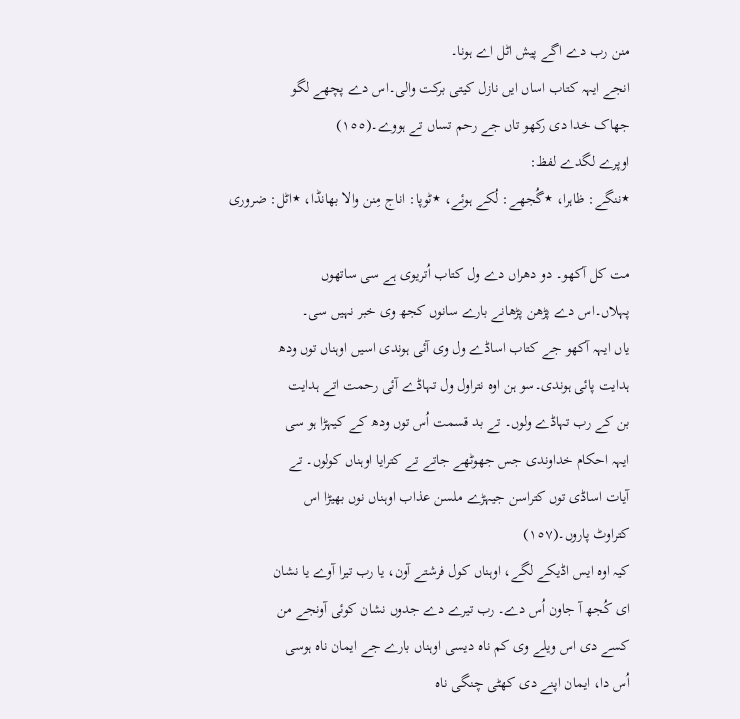منن رب دے اگے پیش اٹل اے ہونا۔
انجے ایہہ کتاب اساں ایں نازل کیتی برکت والی۔اس دے پچھے لگو
جھاک خدا دی رکھو تاں جے رحم تساں تے ہووے۔(١٥٥)
اوپرے لگدے لفظ:
٭ننگے: ظاہرا، ٭گُجھے: لُکے ہوئے، ٭ٹوپا: اناج مِنن والا بھانڈا، ٭اٹل: ضروری

مت کل آکھو۔ دو دھراں دے ول کتاب اُتریوی ہے سی ساتھوں
پہلاں۔اس دے پڑھن پڑھانے بارے سانوں کجھ وی خبر نہیں سی۔
یاں ایہہ آکھو جے کتاب اساڈے ول وی آئی ہوندی اسیں اوہناں توں ودھ
ہدایت پائی ہوندی۔سو ہن اوہ نتراول ول تہاڈے آئی رحمت اتے ہدایت
بن کے رب تہاڈے ولوں۔ تے بد قسمت اُس توں ودھ کے کیہڑا ہو سی
ایہہ احکام خداوندی جس جھوٹھے جاتے تے کترایا اوہناں کولوں۔ تے
آیات اساڈی توں کتراسن جیہڑے ملسن عذاب اوہناں نوں بھیڑا اس
کتراوٹ پاروں۔(١٥٧)
کیہ اوہ ایس اڈیکے لگے، اوہناں کول فرشتے آون، یا رب تیرا آوے یا نشان
ای کُجھ آ جاون اُس دے۔ رب تیرے دے جدوں نشان کوئی آونجے من
کسے دی اس ویلے وی کم ناہ دیسی اوہناں بارے جے ایمان ناہ ہوسی
اُس دا، ایمان اپنے دی کھٹی چنگی ناہ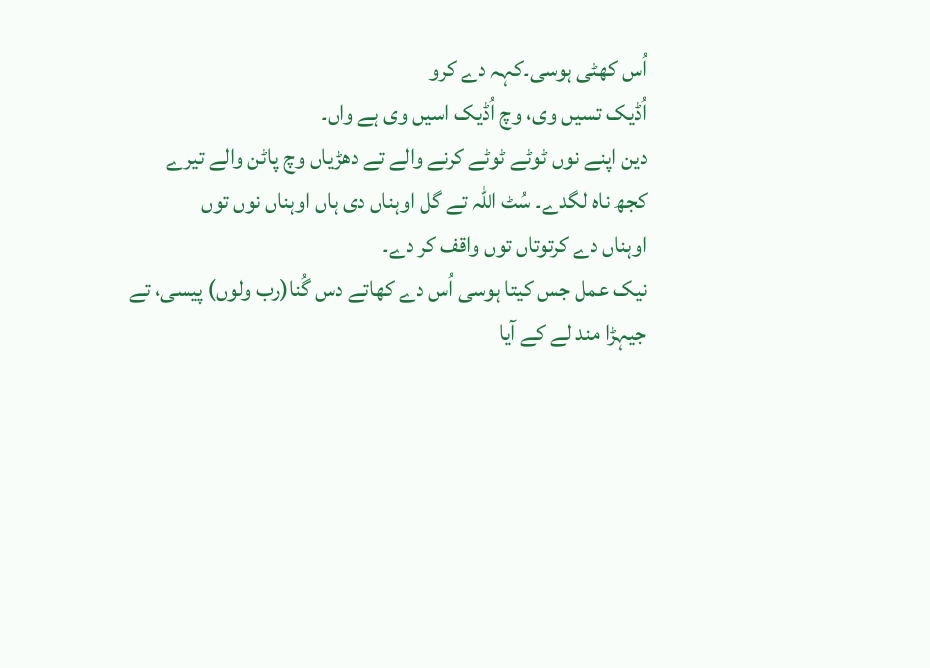اُس کھٹی ہوسی۔کہہ دے کرو
اُڈیک تسیں وی، وچ اُڈیک اسیں وی ہے واں۔
دین اپنے نوں ٹوٹے ٹوٹے کرنے والے تے دھڑیاں وچ پاٹن والے تیرے
کجھ ناہ لگدے۔ سُٹ اللہ تے گل اوہناں دی ہاں اوہناں نوں توں
اوہناں دے کرتوتاں توں واقف کر دے۔
نیک عمل جس کیتا ہوسی اُس دے کھاتے دس گُنا(رب ولوں) پیسی، تے
جیہڑا مند لے کے آیا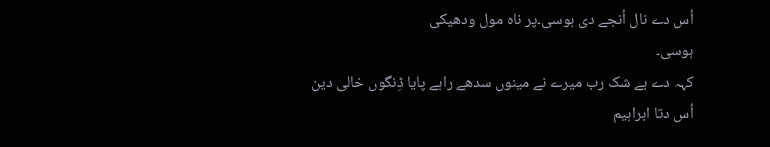اُس دے نال اُنجے دی ہوسی۔پر ناہ مول ودھیکی
ہوسی۔
کہہ دے بے شک رب میرے نے مینوں سدھے راہے پایا ڈِنگوں خالی دین
اُس دتا ابراہیم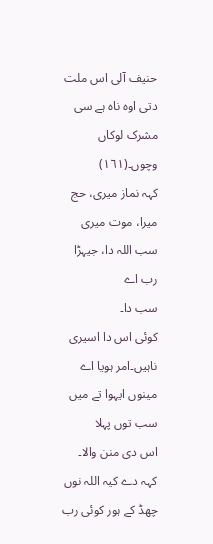حنیف آلی اس ملت دتی اوہ ناہ ہے سی مشرک لوکاں
وچوں۔(١٦١)
کہہ نماز میری، حج میرا، موت میری سب اللہ دا، جیہڑا رب اے
سب دا۔
کوئی اس دا اسیری ناہیں۔امر ہویا اے مینوں ایہوا تے میں سب توں پہلا
اس دی منن والا۔
کہہ دے کیہ اللہ نوں چھڈ کے ہور کوئی رب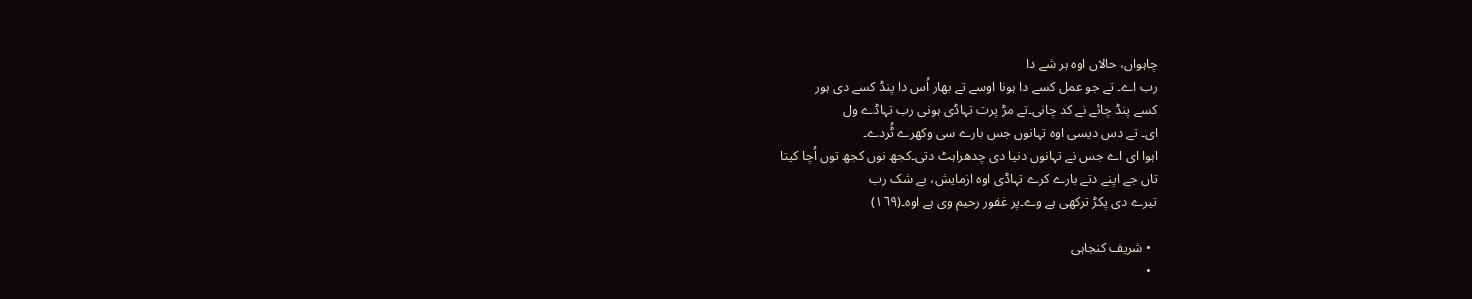چاہواں، حالاں اوہ ہر شے دا
رب اے۔ تے جو عمل کسے دا ہونا اوسے تے بھار اُس دا پنڈ کسے دی ہور
کسے پنڈ چائے نے کد چانی۔تے مڑ پرت تہاڈی ہونی رب تہاڈے ول
ای۔ تے دس دیسی اوہ تہانوں جس بارے سی وکھرے ٹُردے۔
اہوا ای اے جس نے تہانوں دنیا دی چدھراہٹ دتی۔کجھ نوں کجھ توں اُچا کیتا
تاں جے اپنے دتے بارے کرے تہاڈی اوہ ازمایش، بے شک رب
تیرے دی پکڑ ترکھی ہے وے۔پر غفور رحیم وی ہے اوہ۔(١٦٩)

  • شریف کنجاہی
  •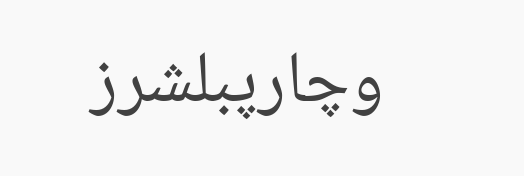وچارپبلشرز